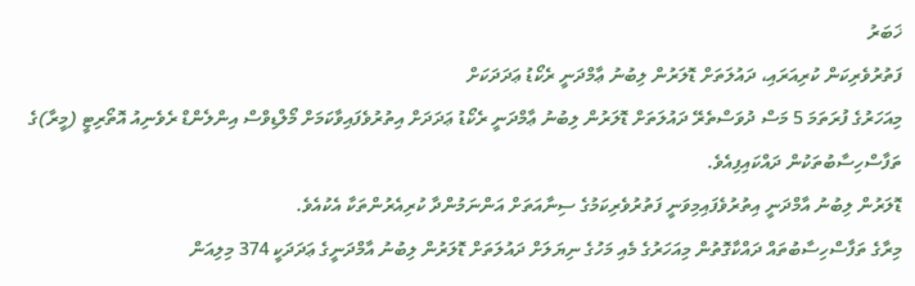ޚަބަރު
ފަތުރުވެރިކަން ކުރިއަރައި، ދައުލަތަށް ޑޮލަރުން ލިބުނު ޢާމްދަނީ ރެކޯޑު ޢަދަދަކަށް
މިއަހަރުގެ ފުރަތަމަ 5 މަސް ދުވަސްތެރޭ ދައުލަތަށް ޑޮލަރުން ލިބުނު ޢާމްދަނީ ރެކޯޑު ޢަދަދަށް އިތުރުވެފައިވާކަމަށް މޯލްޑިވްސް އިންލެންޑް ރެވެނިއު އޮތޯރިޓީ (މީރާ)ގެ ތަފާސްހިސާބުތަކުން ދައްކައިފިއެވެ.
ޑޮލަރުން ލިބުނު އާމްދަނީ އިތުރުވެފައިމިވަނީ ފަތުރުވެރިކަމުގެ ސިނާއަތަށް އަންނަމުންދާ ކުރިއެރުންތަކާ އެކުއެވެ.
މިރާގެ ތަފާސްހިސާބުތައް ދައްކާގޮތުން މިއަހަރުގެ މެއި މަހުގެ ނިޔަލަށް ދައުލަތަށް ޑޮލަރުން ލިބުނު އާމްދަނީގެ ޢަދަދަކީ 374 މިލިއަން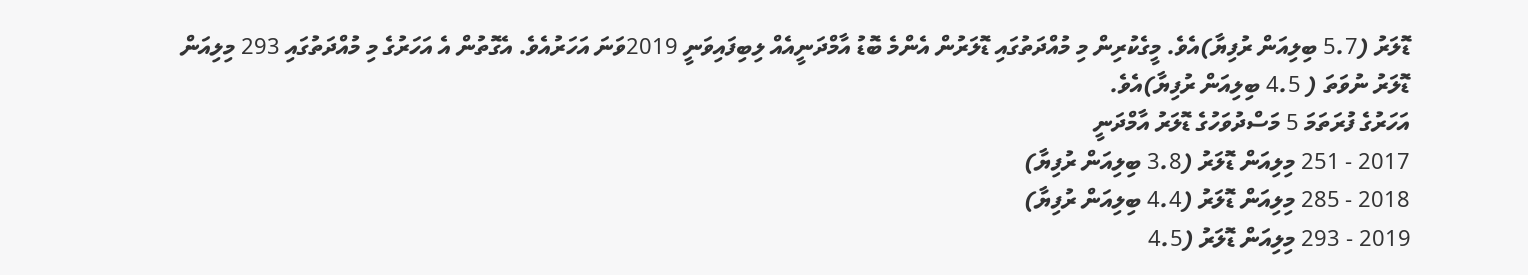ޑޮލަރު (5.7 ބިލިއަން ރުފިޔާ)އެވެ. މީގެކުރިން މި މުއްދަތުގައި ޑޮލަރުން އެންމެ ބޮޑު އާމްދަނީއެއް ލިބިފައިވަނީ 2019ވަނަ އަހަރުއެވެ. އެގޮތުން އެ އަހަރުގެ މި މުއްދަތުގައި 293 މިލިއަން ޑޮލަރު ނުވަތަ ( 4.5 ބިލިއަން ރުފިޔާ)އެވެ.
އަހަރުގެ ފުރަތަމަ 5 މަސްދުވަހުގެ ޑޮލަރު އާމްދަނީ
2017 - 251 މިލިއަން ޑޮލަރު (3.8 ބިލިއަން ރުފިޔާ)
2018 - 285 މިލިއަން ޑޮލަރު (4.4 ބިލިއަން ރުފިޔާ)
2019 - 293 މިލިއަން ޑޮލަރު (4.5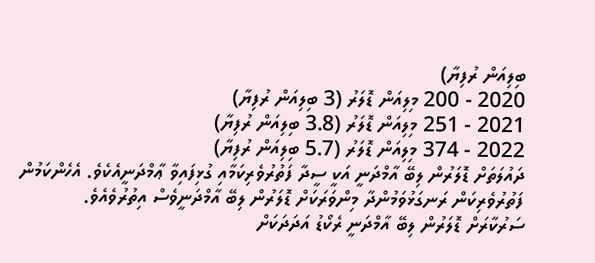ބިލިއަން ރުފިޔާ)
2020 - 200 މިލިއަން ޑޮލަރު (3 ބިލިއަން ރުފިޔާ)
2021 - 251 މިލިއަން ޑޮލަރު (3.8 ބިލިއަން ރުފިޔާ)
2022 - 374 މިލިއަން ޑޮލަރު (5.7 ބިލިއަން ރުފިޔާ)
ދައުލަތަށް ޑޮލަރުން ލިބޭ އާމްދަނީ އަކީ ސީދާ ފަތުރުވެރިކަމާއި ގުޅިފައިވާ ޢާމްދަނީއެކެވެ. އެހެންކަމުން ފަތުރުވެރިކަން ރަނގަޅުވަމުންދާ މިންވަރަކަށް ޑޮލަރުން ލިބޭ އާމްދަނީވެސް އިތުރުވެއެވެ.
ސަރުކާރަށް ޑޮލަރުން ލިބޭ އާމްދަނީ ރެކޯޑު އަދަދަކަށް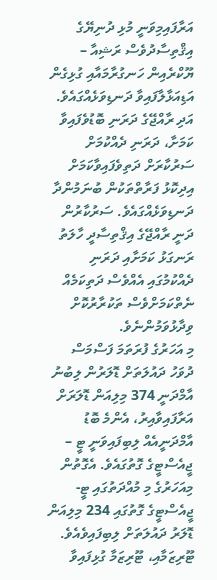އަރާފައިމިވަނީ މުޅި ދުނިޔޭގެ އިޤްތިސާދުވެސް ރަޝިއާ – ޔޫކްރެއިން ހަނގުރާމައާއި ގުޅިގެން އަޑިއަޅާލާފައިވާ ދަނޑިވަޅެއްގައެވެ. އަދި ރާއްޖޭގެ ދަރަނި ބޮޑުވެފައިވާ ކަމަށާ، ދަރަނި ދެއްކުމަށް ސަރުކާރަށް ދަތިވެފައިވާކަމަށް އިދިކޮޅު ފަރާތްތަކުން ބުނަމުންދާ ދަނޑިވަޅެއްގައެވެ. ސަރުކާރުން ދަނީ ރާއްޖޭގެ އިޤްތިސާދީ ހާލަތު ރަނގަޅު ކަމަށާއި ދަރަނި ދެއްކުމުގައި އެއްވެސް ދަތިކަމެއް ނެތްކަމަށްވެސް ތަކުރާރުކޮށް ވިދާޅުވަމުންނެވެ.
މި އަހަރުގެ ފުރަތަމަ ފަސްމަސް ދުވަހު ދައުލަތަށް ޑޮލަރުން ލިބުނު އާމްދަނީ 374 މިލިއަން ޑޮލަރަށް އަރާފައިވާއިރު، އެންމެ ބޮޑު އާމްދަނީއެއް ލިބިފައިވަނީ ޓީ – ޖީއެސްޓީގެ ގޮތުގައެވެ. އެގޮތުން މިއަހަރުގެ މި މުއްދަތުގައި ޓީ- ޖީއެސްޓީގެ ގޮތުގައި 234 މިލިއަން ޑޮލަރު ދައުލަތަށް ލިބިފައިވެއެވެ.
ޓޫރިޒަމާއި، ޓޫރިޒަމާ ގުޅިފައިވާ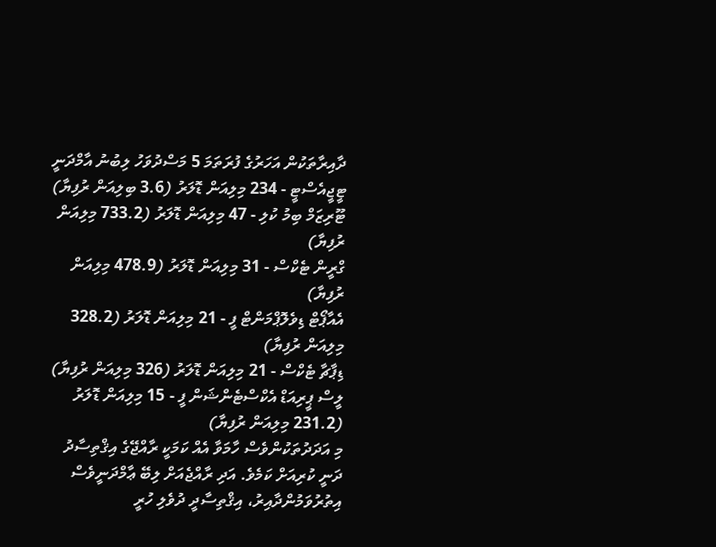ދާއިރާތަކުން އަހަރުގެ ފުރަތަމަ 5 މަސްދުވަހު ލިބުނު އާމްދަނީ
ޓީޖީއެސްޓީ - 234 މިލިއަން ޑޮލަރު (3.6 ބިލިއަން ރުފިޔާ)
ޓޫރިޒަމް ބިމު ކުލި - 47 މިލިއަން ޑޮލަރު (733.2 މިލިއަން ރުފިޔާ)
ގްރީން ޓެކްސް - 31 މިލިއަން ޑޮލަރު (478.9 މިލިއަން ރުފިޔާ)
އެއާޕޯޓް ޑިވެލޮޕްމަންޓް ފީ - 21 މިލިއަން ޑޮލަރު (328.2 މިލިއަން ރުފިޔާ)
ޑިޕާޗާ ޓެކްސް - 21 މިލިއަން ޑޮލަރު (326 މިލިއަން ރުފިޔާ)
ލީސް ޕީރިއަޑް އެކްސްޓެންޝަން ފީ - 15 މިލިއަން ޑޮލަރު (231.2 މިލިއަން ރުފިޔާ)
މި އަދަދުތަކުންވެސް ހާމަވާ އެއް ކަމަކީ ރާއްޖޭގެ އިޤްތިސާދު ދަނީ ކުރިއަށް ކަމެވެ. އަދި ރާއްޖެއަށް ލިބޭ ޢާމްދަނީވެސް އިތުރުވަމުންދާއިރު، އިޤްތިސާދީ ދުވެލި ހުރީ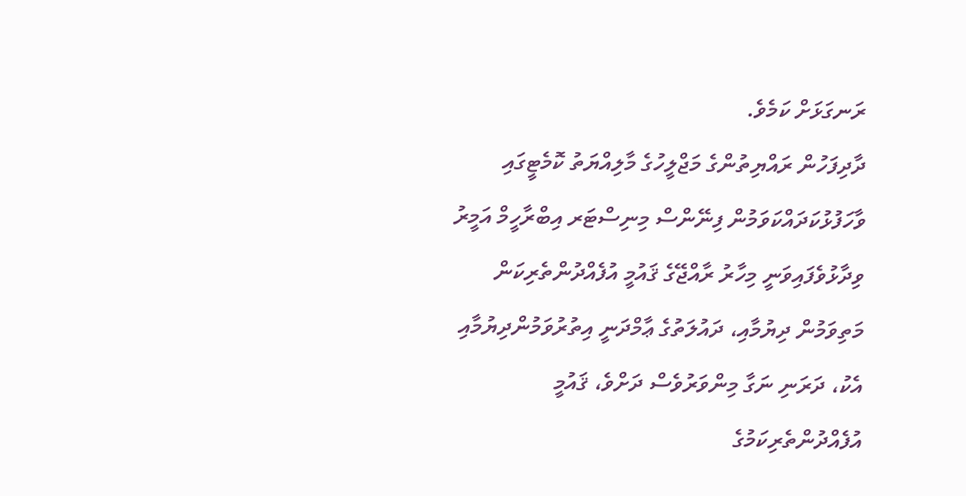ރަނގަޅަށް ކަމެވެ.
ދާދިފަހުން ރައްޔިތުންގެ މަޖްލީހުގެ މާލިއްޔަތު ކޮމެޓީގައި ވާހަފުޅުކަދައްކަވަމުން ފިނޭންސް މިނިސްޓަރ އިބްރާހީމް އަމީރު ވިދާޅުވެފައިވަނީ މިހާރު ރާއްޖޭގެ ޤައުމީ އުފެއްދުންތެރިކަން މަތިވަމުން ދިޔުމާއި، ދައުލަތުގެ ޢާމްދަނީ އިތުރުވަމުންދިޔުމާއި އެކު، ދަރަނި ނަގާ މިންވަރުވެސް ދަށްވެ، ޤައުމީ އުފެއްދުންތެރިކަމުގެ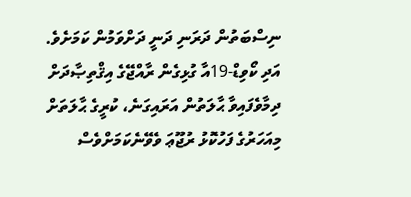ނިސްބަތުން ދަރަނި ދަނީ ދަށްވަމުން ކަމަށެވެ.
އަދި ކޯވިޑް-19އާ ގުޅިގެން ރާއްޖޭގެ އިޤްތިޞާދަށް ދިމާވެފައިވާ ޙާލަތުން އަރައިގަނެ، ކުރީގެ ޙާލަތަށް މިއަހަރުގެ ފަހުކޮޅު ރުޖޫޢަ ވެވޭނެކަމަށްވެސް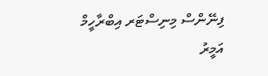ފިނޭންސް މިނިސްޓަރ އިބްރާހީމް އަމީރު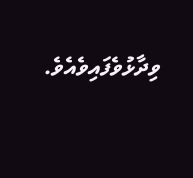ވިދާޅުވެފައިވެއެވެ.